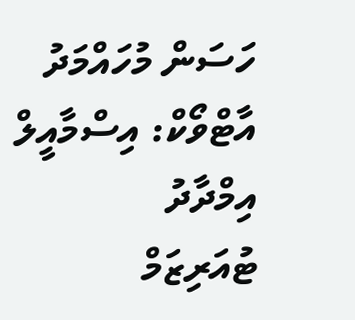ހަސަން މުހައްމަދު
އާޓްވޯކް: އިސްމާއީލް އިމްދާދު
ޓުއަރިޒަމް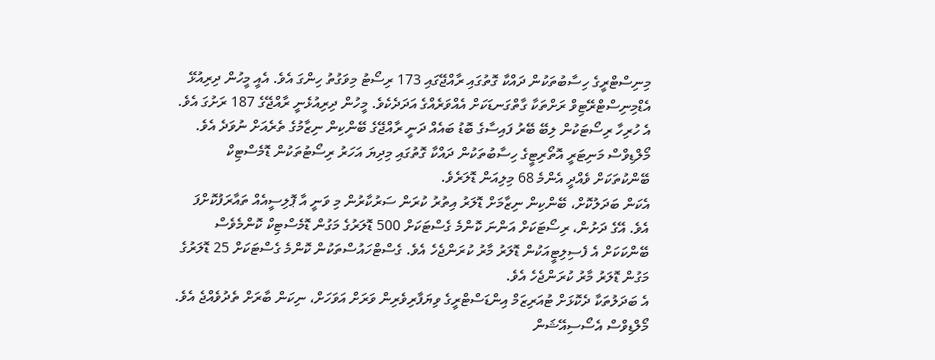މިނިސްޓްރީގެ ހިސާބުތަކުން ދައްކާ ގޮތުގައި ރާއްޖޭގައި 173 ރިސޯޓު މިވަގުތު ހިންގަ އެވެ. އެއީ މީހުން ދިރިއުޅޭ އެޑްމިނިސްޓްރޭޓިވް ރަށްތަކާ ގާތްގަނޑަކަށް އެއްވަރެއްގެ އަދަދެކެވެ. މީހުން ދިރިއުޅެނީ ރާއްޖޭގެ 187 ރަށުގަ އެވެ.
އެ ހުރިހާ ރިސޯޓަކުން ލިބޭ ބޭރު ފައިސާގެ ބޮޑު ބައެއް ދަނީ ރާއްޖޭގެ ބޭންކިން ނިޒާމުގެ ތެރެއަށް ނުވަދެ އެވެ. މޯލްޑިވްސް މަނިޓަރީ އޮތޯރިޓީގެ ހިސާބުތަކުން ދައްކާ ގޮތުގައި މިދިޔަ އަހަރު ރިސޯޓުތަކުން ޑޮމެސްޓިކް ބޭންކުތަކަށް ވެއްދީ އެންމެ 68 މިލިއަން ޑޮލަރެވެ.
އެކަން ބަދަލުކޮށް، ބޭންކިން ނިޒާމަށް ޑޮލަރު އިތުރު ކުރަން ސަރުކާރުން މި ވަނީ އާ ޕޮލިސީއެއް ތައާރަފުކޮށްފަ އެވެ. އޭގެ ދަށުން، ރިސޯޓަކަށް އަންނަ ކޮންމެ ގެސްޓަކަށް 500 ޑޮލަރުގެ މަގުން ޑޮމެސްޓިކް ކޮންމެވެސް ބޭންކަކަށް އެ ފެސިލިޓީއަކުން ޑޮލަރު މާރު ކުރަންޖެހެ އެވެ. ގެސްޓްހައުސްތަކުން ކޮންމެ ގެސްޓަކަށް 25 ޑޮލަރުގެ މަގުން ޑޮލަރު މާރު ކުރަންޖެހެ އެވެ.
އެ ބަދަލުތަކާ ދެކޮޅަށް ޓުއަރިޒަމް އިންޑަސްޓްރީގެ ވިޔަފާރިވެރިން ވަރަށް އަވަހަށް، ނިކަން ބާރަށް ތެދުވެއްޖެ އެވެ. މޯލްޑިވްސް އެސޯސިއޭޝަން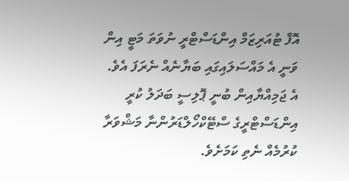އޮފް ޓުއަރިޒަމް އިންޑަސްޓްރީ ނުވަތަ މަޓީ އިން ވަނީ އެ މައްސަލައިގައި ބަޔާނެއް ނެރަފަ އެވެ. އެ ޖަމިއްޔާއިން ބުނީ ޕޮލިސީ ބަދަލު ކުރީ އިންޑަސްޓްރީގެ ސްޓޭކްހޯލްޑަރުންނާ މަޝްވަރާ ކުރުމެއް ނެތި ކަމަށެވެ.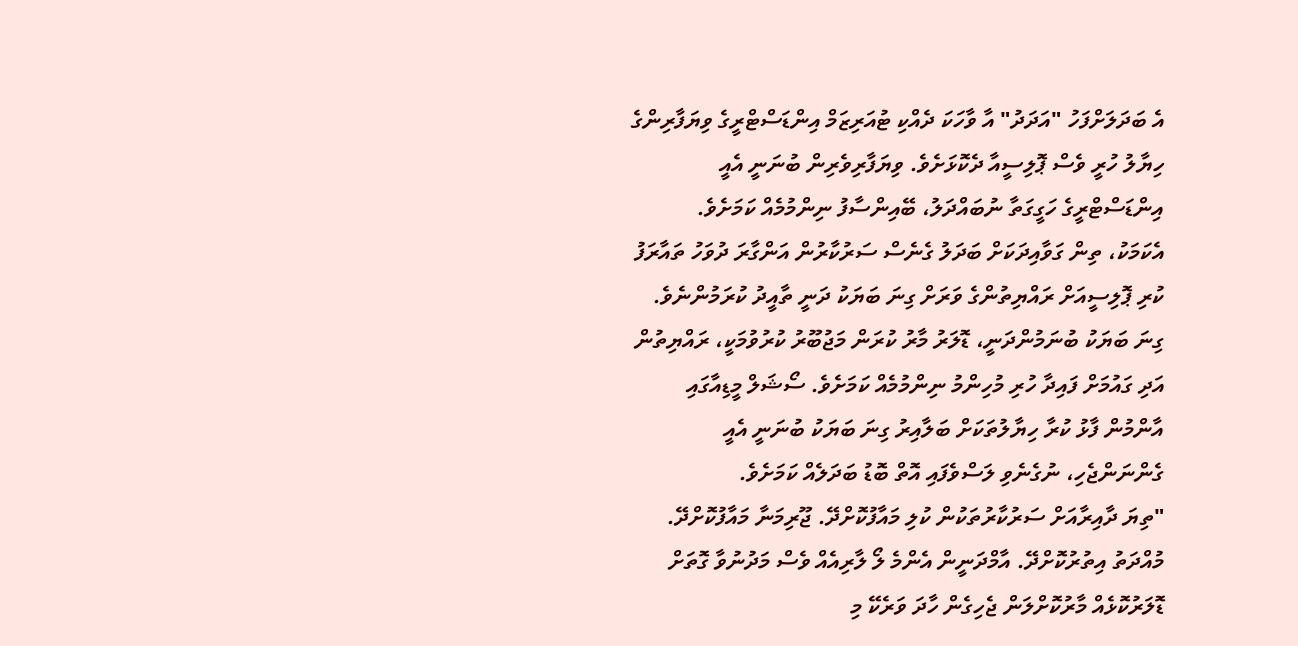އެ ބަދަލަށްފަހު "އަދަދު" އާ ވާހަކަ ދެއްކި ޓުއަރިޒަމް އިންޑަސްޓްރީގެ ވިޔަފާރިންގެ ހިޔާލު ހުރީ ވެސް ޕޮލިސީއާ ދެކޮޅަށެވެ. ވިޔަފާރިވެރިން ބުނަނީ އެއީ އިންޑަސްޓްރީގެ ހަގީގަތާ ނުބައްދަލު، ބޭއިންސާފު ނިންމުމެއް ކަމަށެވެ.
އެކަމަކު، ތިން ގަވާއިދަކަށް ބަދަލު ގެނެސް ސަރުކާރުން އަންގާރަ ދުވަހު ތައާރަފު ކުރި ޕޮލިސީއަށް ރައްޔިތުންގެ ވަރަށް ގިނަ ބަޔަކު ދަނީ ތާއީދު ކުރަމުންނެވެ. ގިނަ ބަޔަކު ބުނަމުންދަނީ، ޑޮލަރު މާރު ކުރަން މަޖުބޫރު ކުރުވުމަކީ، ރައްޔިތުން އަދި ގައުމަށް ފައިދާ ހުރި މުހިންމު ނިންމުމެއް ކަމަށެވެ. ސޯޝަލް މީޑިއާގައި އާންމުން ފާޅު ކުރާ ހިޔާލުތަކަށް ބަލާއިރު ގިނަ ބަޔަކު ބުނަނީ އެއީ ގެންނަންޖެހި، ނުގެނެވި ލަސްވެފައި އޮތް ބޮޑު ބަދަލެއް ކަމަށެވެ.
"ތިޔަ ދާއިރާއަށް ސަރުކާރުތަކުން ކުލި މައާފުކޮށްދޭ. ޖޫރިމަނާ މައާފުކޮށްދޭ. މުއްދަތު އިތުރުކޮށްދޭ. އާމްދަނީން އެންމެ ލޯ ލާރިއެއް ވެސް މަދުނުވާ ގޮތަށް ޑޮލަރުކޮޅެއް މާރުކޮށްލަން ޖެހިގެން ހާދަ ވަރެކޭ މި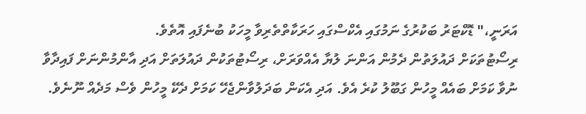އަރަނީ،" ޑޮކްޓަރު ބަކުރުގެ ނަމުގައި އެކްސްގައި ހަރަކާތްތެރިވާ މީހަކު ބުނެފައި އޮތެވެ.
ރިސޯޓުތަކަށް ދައުލަތުން ދެމުން އަންނަ ލުޔާ އެއްވަރަށް، ރިސޯޓުތަކުން ދައުލަތަށް އަދި އާންމުންނަށް ފައިދާވާ ނުވާ ކަމަށް ބައެއް މީހުން ގަބޫލު ކުރެ އެވެ. އަދި އެކަން ބަދަލުވާންޖެހޭ ކަމަށް ދެކޭ މީހުން ވެސް މަދެއް ނޫނެވެ.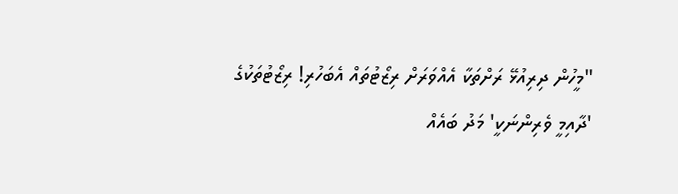"މީހުން ދިރިއުޅޭ ރަށްތަކާ އެއްވަރަށް ރިޒޯޓުތައް އެބަހުރި! ރިޒޯޓުތަކުގެ 'ދާއިމީ ވެރިންނަކީ' މަދު ބައެއް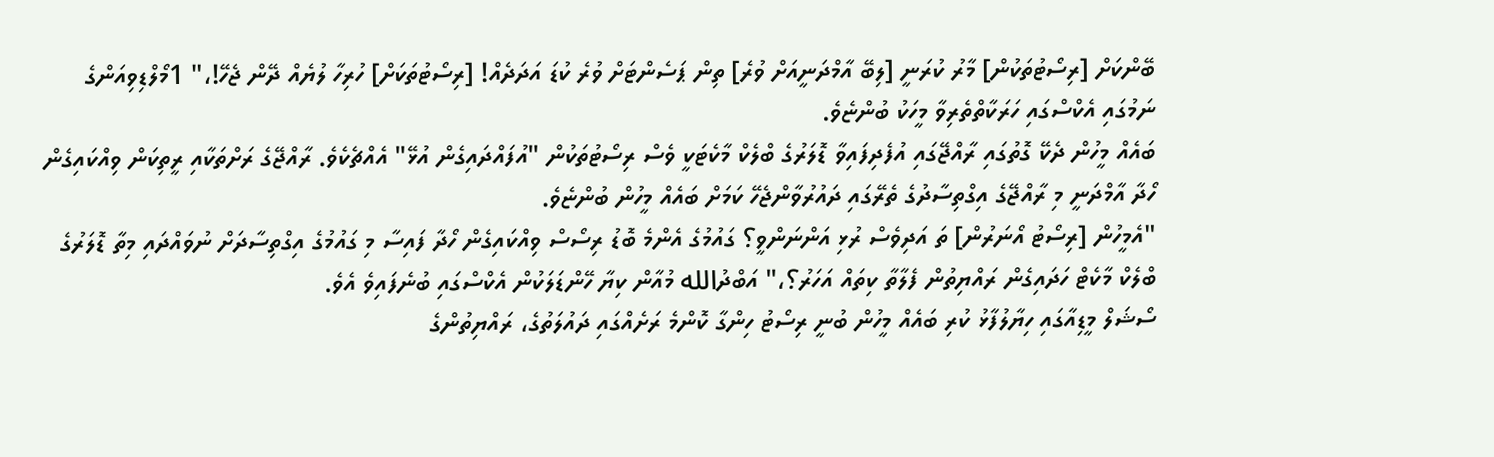ބޭންކަށް [ރިސޯޓުތަކުން] މާރު ކުރަނީ [ލިބޭ އާމްދަނީއަށް ވުރެ] ތިން ޕަސެންޓަށް ވުރެ ކުޑަ އަދަދެއް! [ރިސޯޓުތަކަށް] ހުރިހާ ލުޔެއް ދޭން ޖެހޭ!،" 1މޯލްޑިވިއަންގެ ނަމުގައި އެކްސްގައި ހަރަކާތްތެރިވާ މީހަކު ބުންޏެވެ.
ބައެއް މީހުން ދެކޭ ގޮތުގައި ރާއްޖޭގައި އުފެދިފައިވާ ޑޮލަރުގެ ބްލެކް މާކެޓަކީ ވެސް ރިސޯޓުތަކުން "އުފައްދައިގެން އުޅޭ" އެއްޗެކެވެ. ރާއްޖޭގެ ރަށްތަކާއި ރީތިކަން ވިއްކައިގެން ހޯދާ އާމްދަނީ މި ރާއްޖޭގެ އިގްތިސާދުގެ ތެރޭގައި ދައުރުވާންޖެހޭ ކަމަށް ބައެއް މީހުން ބުންޏެވެ.
"އެމީހުން [ރިސޯޓު އޯނަރުން] ތަ އަދިވެސް ރުޅި އަންނަންވީ؟ ގައުމުގެ އެންމެ ބޮޑު ރިސޯސް ވިއްކައިގެން ހޯދާ ފައިސާ މި ގައުމުގެ އިގްތިސާދަށް ނުވައްދައި މިތާ ޑޮލަރުގެ ބްލެކް މާކެޓް ހަދައިގެން ރައްޔިތުން ފެލާތާ ކިތައް އަހަރު؟،" އަބްދުالله މުއާން ކިޔާ ހޭންޑަލަކުން އެކްސްގައި ބުނެފައިވެ އެވެ.
ސޯޝަލް މީޑިއާގައި ހިޔާލުފާޅު ކުރި ބައެއް މީހުން ބުނީ ރިސޯޓު ހިންގާ ކޮންމެ ރަށެއްގައި ދައުލަތުގެ، ރައްޔިތުންގެ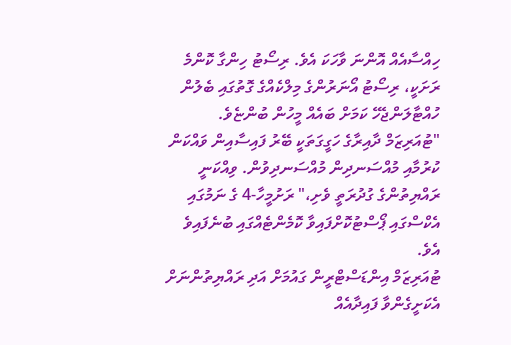ހިއްސާއެއް އޮންނަ ވާހަކަ އެވެ. ރިސޯޓު ހިންގާ ކޮންމެ ރަށަކީ، ރިސޯޓު އޯނަރުންގެ މިލްކެއްގެ ގޮތުގައި ބެލުން ހުއްޓާލަންޖެހޭ ކަމަށް ބައެއް މީހުން ބުންޏެވެ.
"ޓުއަރިޒަމް ދާއިރާގެ ހަގީގަތަކީ ބޭރު ފައިސާއިން ވައްކަން ކުރުމާއި މުއްސަނދިން މުއްސަނދިވުން. ވިއްކަނީ ރައްޔިތުންގެ ގުދުރަތީ ވެށި،" ރަށުމީހާ-4 ގެ ނަމުގައި އެކްސްގައި ޕޯސްޓުކޮށްފައިވާ ކޮމެންޓެއްގައި ބުނެފައިވެ އެވެ.
ޓުއަރިޒަމް އިންޑަސްޓްރީން ގައުމަށް އަދި ރައްޔިތުންނަށް އެކަށީގެންވާ ފައިދާއެއް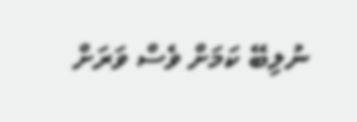ނުލިބޭ ކަމަށް ވެސް ވަރަށް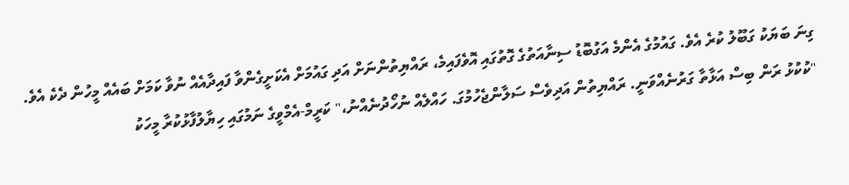ގިނަ ބަޔަކު ގަބޫލު ކުރެ އެވެ. ގައުމުގެ އެންމެ އަގުބޮޑު ސިނާއަތުގެ ގޮތުގައި އޮވެފައިމެ، ރައްޔިތުންނަށް އަދި ގައުމަށް އެކަށީގެންވާ ފައިދާއެއް ނުވާ ކަމަށް ބައެއް މީހުން ދެކެ އެވެ.
"ކުކުޅު ރަން ބިސް އަޅާތާ ގަރުނެއްވަނީ. ރައްޔިތުން އަދިވެސް ސަލާންޖެހުމުގަ. ހައްލެއް ނުހޯދުނެއްނު،" ކަރީމް-އެމްވީގެ ނަމުގައި ހިޔާލުފާޅުކުރާ މީހަކު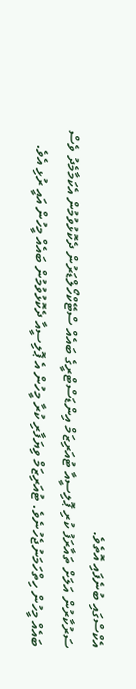އެކްސްގައި ބުނެފައި އޮތެވެ.
ސަރުކާރުން އަލަށް ތައާރަފު ކުރި ޕޮލިސީއާ ޓުއަރިޒަމް އިންޑަސްޓްރީގެ ބައެއް ސްޓޭކްހޯލްޑަރުން ދެކޮޅުވުމުން އެކަމާމެދު ވެސް ބައެއް މީހުން ހިތްހަމަނުޖެހުނެވެ. ޓުއަރިޒަމް ވިޔަފާރި ކުރާ މީހުން އެ ޕޮލިސީއާ ދެކޮޅުވުމުން ބައެއް މީހުން އައީ ރުޅި އެވެ.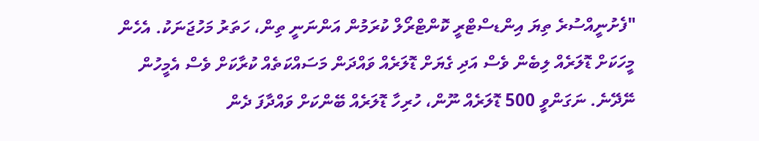"ފެށުނީއްސުރެ ތިޔަ އިންޑސްޓްރީ ކޮންޓްރޯލް ކުރަމުން އަންނަނީ ތިން، ހަތަރު މަހުޖަނަކު. އެހެން މީހަކަށް ޑޮލަރެއް ލިބެން ވެސް އަދި ގެޔަށް ޑޮލަރެއް ވައްދަން މަސައްކަތެއް ކުރާކަށް ވެސް އެމީހުން ނޭދޭނެ. ނަގަންވީ 500 ޑޮލަރެއް ނޫން، ހުރިހާ ޑޮލަރެއް ބޭންކަށް ވައްދާފަ ދެން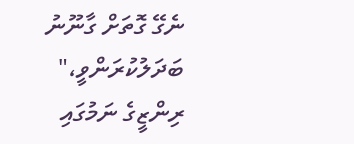ނެގޭ ގޮތަށް ގާނޫނު ބަދަލުކުރަންވީ،" ރިންޒީގެ ނަމުގައި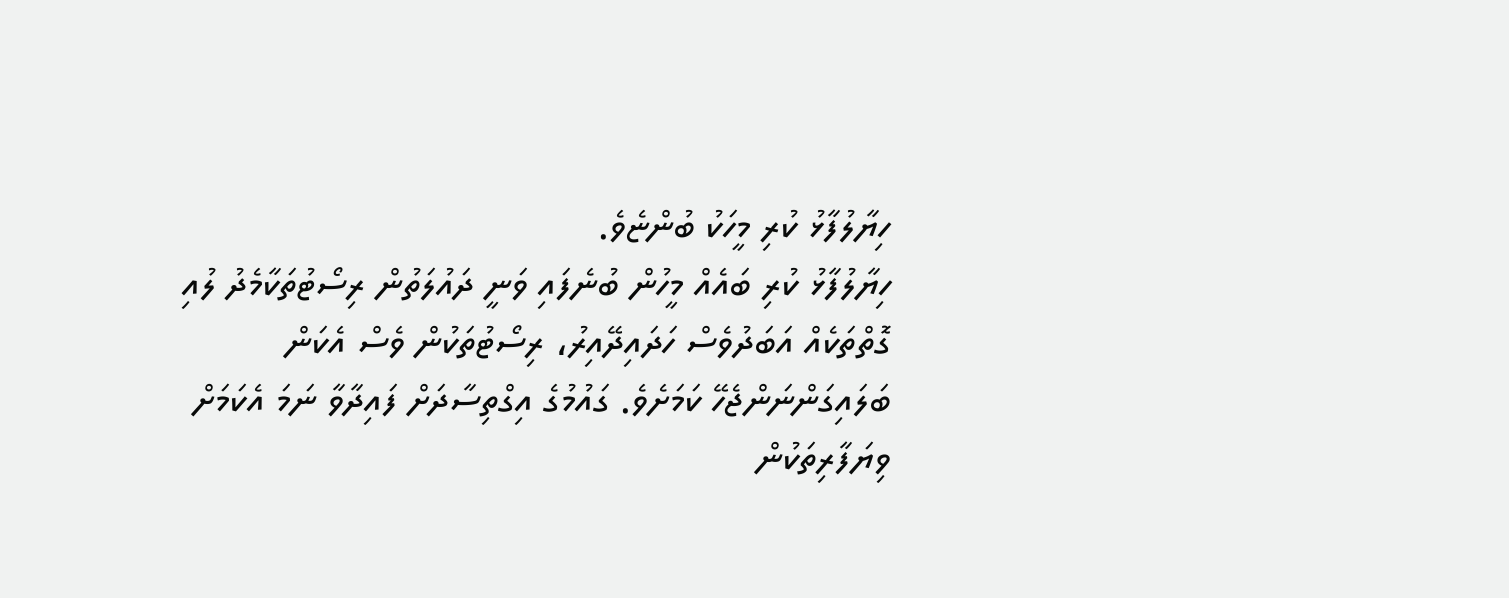ހިޔާލުފާޅު ކުރި މީހަކު ބުންޏެވެ.
ހިޔާލުފާޅު ކުރި ބައެއް މީހުން ބުނެފައި ވަނީ ދައުލަތުން ރިސޯޓުތަކާމެދު ލުއި ގޮތްތަކެއް އަބަދުވެސް ހަދައިދޭއިރު، ރިސޯޓުތަކުން ވެސް އެކަން ބަލައިގަންނަންޖެހޭ ކަމަށެވެ. ގައުމުގެ އިގްތިސާދަށް ފައިދާވާ ނަމަ އެކަމަށް ވިޔަފާރިތަކުން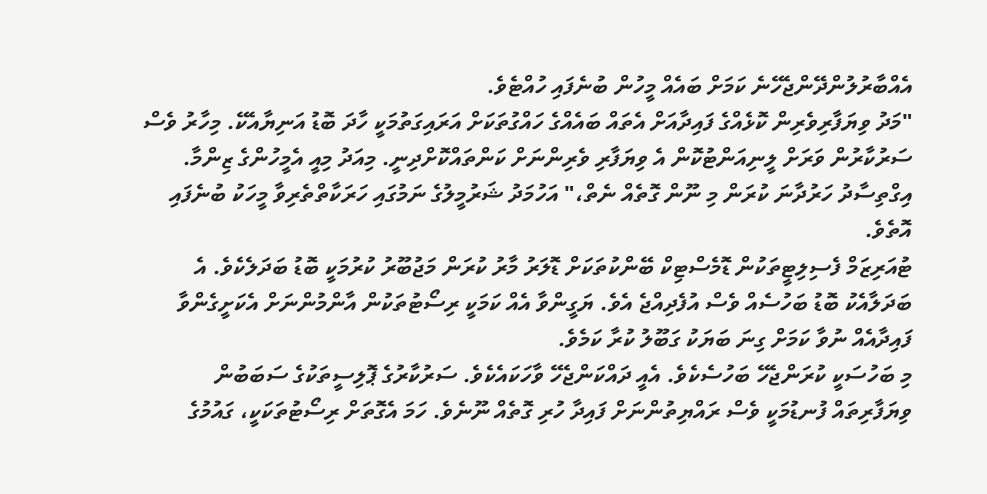އެއްބާރުލުންދޭންޖެހޭނެ ކަމަށް ބައެއް މީހުން ބުނެފައި ހުއްޓެވެ.
"މަދު ވިޔަފާރިވެރިން ކޮޅެއްގެ ފައިދާއަށް އެތައް ބައެއްގެ ހައްގުތަކަށް އަރައިގަތުމަކީ ހާދަ ބޮޑު އަނިޔާއެކޭ. މިހާރު ވެސް ސަރުކާރުން ވަރަށް ލީނިއަންޓުކޮން އެ ވިޔަފާރި ވެރިންނަށް ކަންތައްކޮށްދިނީ. މިއަދު މިއީ އެމީހުންގެ ޒިންމާ. އިގްތިސާދު ހަރުދާނަ ކުރަން މި ނޫން ގޮތެއް ނެތް،" އަހުމަދު ޝަރުމީލުގެ ނަމުގައި ހަރަކާތްތެރިވާ މީހަކު ބުނެފައި އޮތެވެ.
ޓުއަރިޒަމް ފެސިލިޓީތަކުން ޑޮމެސްޓިކް ބޭންކުތަކަށް ޑޮލަރު މާރު ކުރަން މަޖުބޫރު ކުރުމަކީ ބޮޑު ބަދަލެކެވެ. އެ ބަދަލާއެކު ބޮޑު ބަހުސެއް ވެސް އުފެދިއްޖެ އެވެ. ޔަގީންވާ އެއް ކަމަކީ ރިސޯޓުތަކުން އާންމުންނަށް އެކަށީގެންވާ ފައިދާއެއް ނުވާ ކަމަށް ގިނަ ބަޔަކު ގަބޫލު ކުރާ ކަމެވެ.
މި ބަހުސަކީ ކުރަންޖެހޭ ބަހުސެކެވެ. އެއީ ދައްކަންޖެހޭ ވާހަކައެކެވެ. ސަރުކާރުގެ ޕޮލިސީތަކުގެ ސަބަބުން ވިޔަފާރިތައް ފުނޑުމަކީ ވެސް ރައްޔިތުންނަށް ފައިދާ ހުރި ގޮތެއް ނޫނެވެ. ހަމަ އެގޮތަށް ރިސޯޓުތަކަކީ، ގައުމުގެ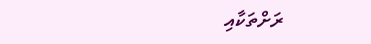ރަށްތަކާއި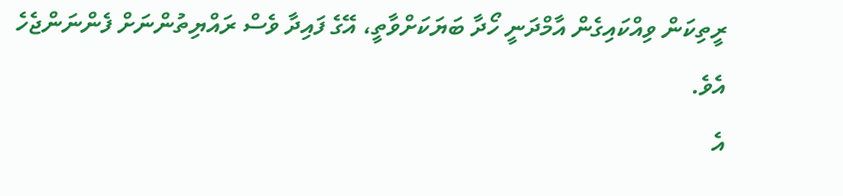ރީތިކަން ވިއްކައިގެން އާމްދަނީ ހޯދާ ބަޔަކަށްވާތީ، އޭގެ ފައިދާ ވެސް ރައްޔިތުންނަށް ފެންނަންޖެހެ އެވެ.
އެ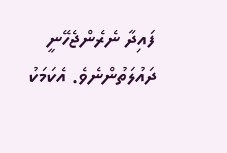ފައިދާ ނެރެންޖެހޭނީ ދައުލަތުންނެވެ. އެކަމަކު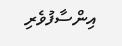އިންސާފުވެރި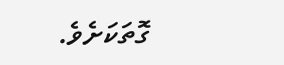ގޮތަކަށެވެ.